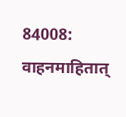84008: वाहनमाहितात्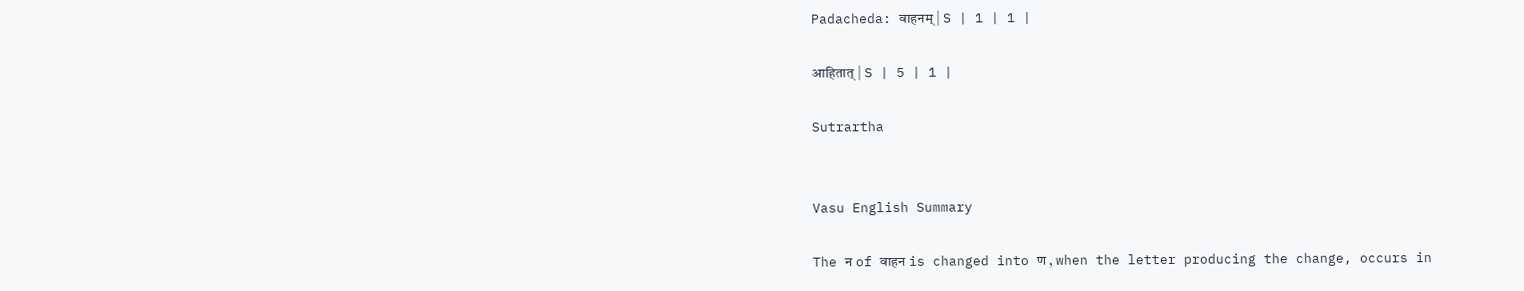Padacheda: वाहनम् | S | 1 | 1 |

आहितात् | S | 5 | 1 |

Sutrartha


Vasu English Summary

The न of वाहन is changed into ण , when the letter producing the change, occurs in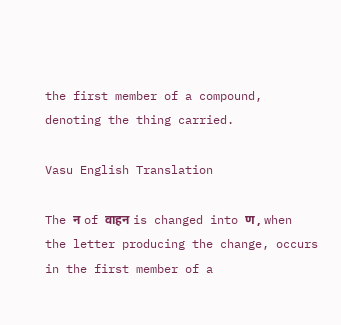the first member of a compound, denoting the thing carried.

Vasu English Translation

The न of वाहन is changed into ण , when the letter producing the change, occurs in the first member of a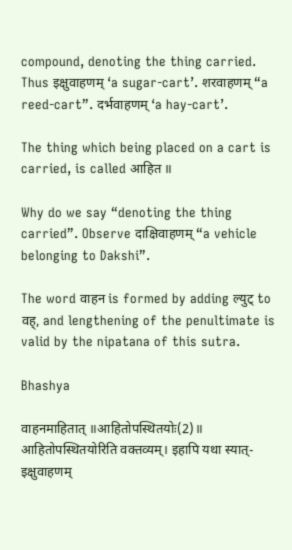compound, denoting the thing carried. Thus इक्षुवाहणम् ‘a sugar-cart’. शरवाहणम् “a reed-cart”. दर्भवाहणम् ‘a hay-cart’.

The thing which being placed on a cart is carried, is called आहित ॥

Why do we say “denoting the thing carried”. Observe दाक्षिवाहणम् “a vehicle belonging to Dakshi”.

The word वाहन is formed by adding ल्युट् to वह्, and lengthening of the penultimate is valid by the nipatana of this sutra.

Bhashya

वाहनमाहितात् ॥आहितोपस्थितयोः(2)॥ आहितोपस्थितयोरिति वक्तव्यम्। इहापि यथा स्यात्-इक्षुवाहणम्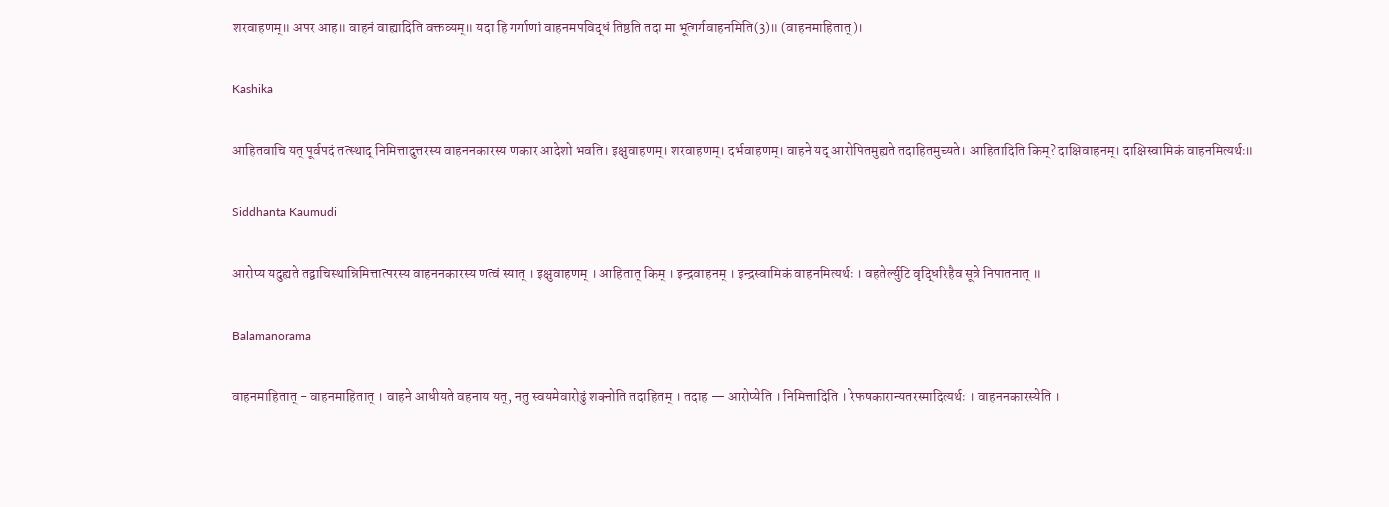शरवाहणम्॥ अपर आह॥ वाहनं वाह्यादिति वक्तव्यम्॥ यदा हि गर्गाणां वाहनमपविद्धं तिष्ठति तदा मा भूत्गर्गवाहनमिति(3)॥ (वाहनमाहितात्)।

Kashika

आहितवाचि यत् पूर्वपदं तत्स्थाद् निमित्तादुत्तरस्य वाहननकारस्य णकार आदेशो भवति। इक्षुवाहणम्। शरवाहणम्। दर्भवाहणम्। वाहने यद् आरोपितमुह्यते तदाहितमुच्यते। आहितादिति किम्? दाक्षिवाहनम्। दाक्षिस्वामिकं वाहनमित्यर्थः॥

Siddhanta Kaumudi

आरोप्य यदुह्यते तद्वाचिस्थान्निमित्तात्परस्य वाहननकारस्य णत्वं स्यात् । इक्षुवाहणम् । आहितात् किम् । इन्द्रवाहनम् । इन्द्रस्वामिकं वाहनमित्यर्थः । वहतेर्ल्युटि वृद्धिरिहैव सूत्रे निपातनात् ॥

Balamanorama

वाहनमाहितात् - वाहनमाहितात् । वाहने आधीयते वहनाय यत्, नतु स्वयमेवारोढुं शक्नोति तदाहितम् । तदाह — आरोप्येति । निमित्तादिति । रेफषकारान्यतरस्मादित्यर्थः । वाहननकारस्येति ।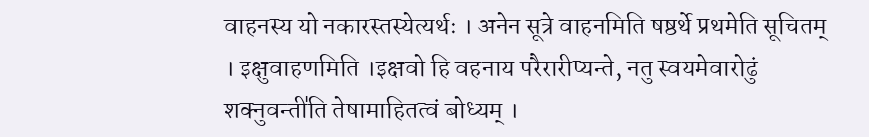वाहनस्य यो नकारस्तस्येत्यर्थः । अनेन सूत्रे वाहनमिति षष्ठर्थे प्रथमेति सूचितम् । इक्षुवाहणमिति ।इक्षवो हि वहनाय परैरारीप्यन्ते, नतु स्वयमेवारोढुं शक्नुवन्ती॑ति तेषामाहितत्वं बोध्यम् ।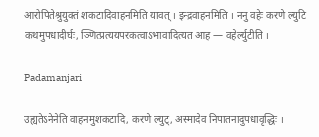आरोपितेश्रुयुक्तं शकटादिवाहनमिति यावत् । इन्द्रवाहनमिति । ननु वहेः करणे ल्युटि कथमुपधादीर्घः, ञ्णित्प्रत्ययपरकत्वाऽभावादित्यत आह — वहेर्ल्युटीति ।

Padamanjari

उह्यतेऽनेनेति वाहनमुशकटादि, करणे ल्युट्, अस्मादेव निपातनादुपधावृद्धिः ।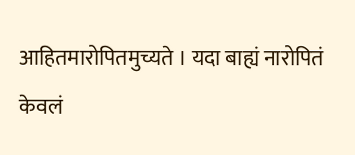आहितमारोपितमुच्यते । यदा बाह्यं नारोपितं केवलं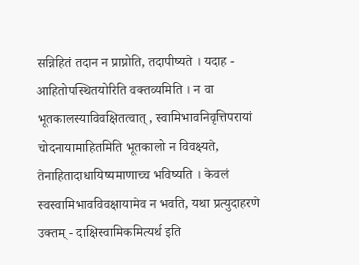सन्निहितं तदान न प्राप्नोति, तदापीष्यते । यदाह - आहितोपस्थितयोरिति वक्तव्यमिति । न वा भूतकालस्याविवक्षितत्वात्, स्वामिभावनिवृत्तिपरायां चोदनायामाहितमिति भूतकालो न विवक्ष्यते, तेनाहितादाधायिष्यमाणाच्च भविष्यति । केवलं स्वस्वामिभावविवक्षायामेव न भवति, यथा प्रत्युदाहरणे उक्तम् - दाक्षिस्वामिकमित्यर्थ इति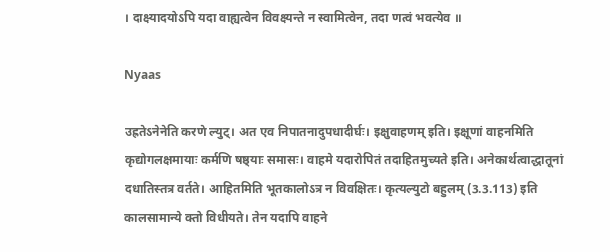। दाक्ष्यादयोऽपि यदा वाह्यत्वेन विवक्ष्यन्ते न स्वामित्वेन, तदा णत्वं भवत्येव ॥

Nyaas

उह्रतेऽनेनेति करणे ल्युट्। अत एव निपातनादुपधादीर्घः। इक्षुवाहणम् इति। इक्षूणां वाहनमिति कृद्योगलक्षमायाः कर्मणि षष्ठ्याः समासः। वाहमे यदारोपितं तदाहितमुच्यते इति। अनेकार्थत्वाद्धातूनां दधातिस्तत्र वर्तते। आहितमिति भूतकालोऽत्र न विवक्षितः। कृत्यल्युटो बहुलम् (3.3.113) इति कालसामान्ये क्तो विधीयते। तेन यदापि वाहने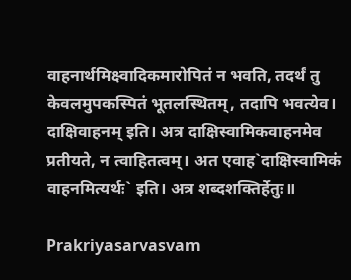वाहनार्थमिक्ष्वादिकमारोपितं न भवति, तदर्थं तु केवलमुपकस्पितं भूतलस्थितम्, तदापि भवत्येव। दाक्षिवाहनम् इति। अत्र दाक्षिस्वामिकवाहनमेव प्रतीयते, न त्वाहितत्वम्। अत एवाह`दाक्षिस्वामिकं वाहनमित्यर्थः` इति। अत्र शब्दशक्तिर्हेतुः॥

Prakriyasarvasvam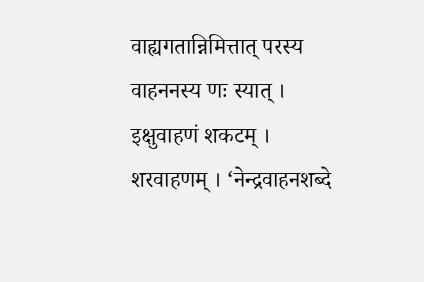वाह्यगतान्निमित्तात् परस्य वाहननस्य णः स्यात् । इक्षुवाहणं शकटम् । शरवाहणम् । ‘नेन्द्रवाहनशब्दे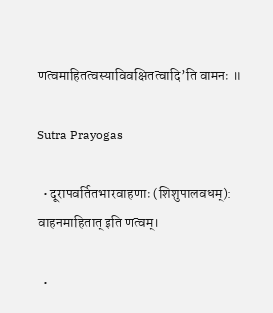णत्वमाहितत्वस्याविवक्षितत्वादि’ति वामनः ॥

Sutra Prayogas

  • दूरापवर्तितभारवाहणाः (शिशुपालवधम्): वाहनमाहितात् इति णत्वम्।

  •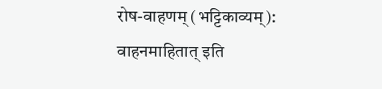रोष-वाहणम् (भट्टिकाव्यम्): वाहनमाहितात् इति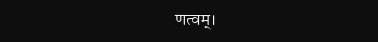णत्वम्।